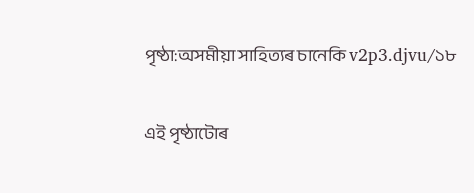পৃষ্ঠা:অসমীয়া সাহিত্যৰ চানেকি v2p3.djvu/১৮

এই পৃষ্ঠাটোৰ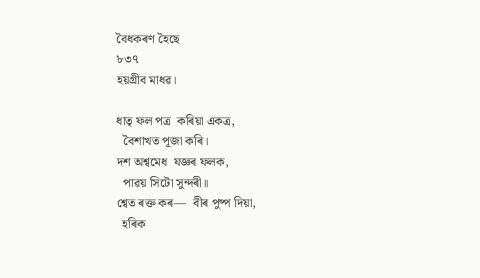বৈধকৰণ হৈছে
৮৩৭
হয়গ্ৰীব মাধৱ।

ধাতৃ ফল পত্ৰ  কৰিয়া একত্ৰ,
  বৈশাখত পূজা কৰি।
দশ অশ্বমেধ  যজ্ঞৰ ফলক,
  পাৱয় সিটো সুন্দৰী॥
শ্বেত ৰক্ত কৰ—  বীৰ পুষ্প দিয়া,
  হৰিক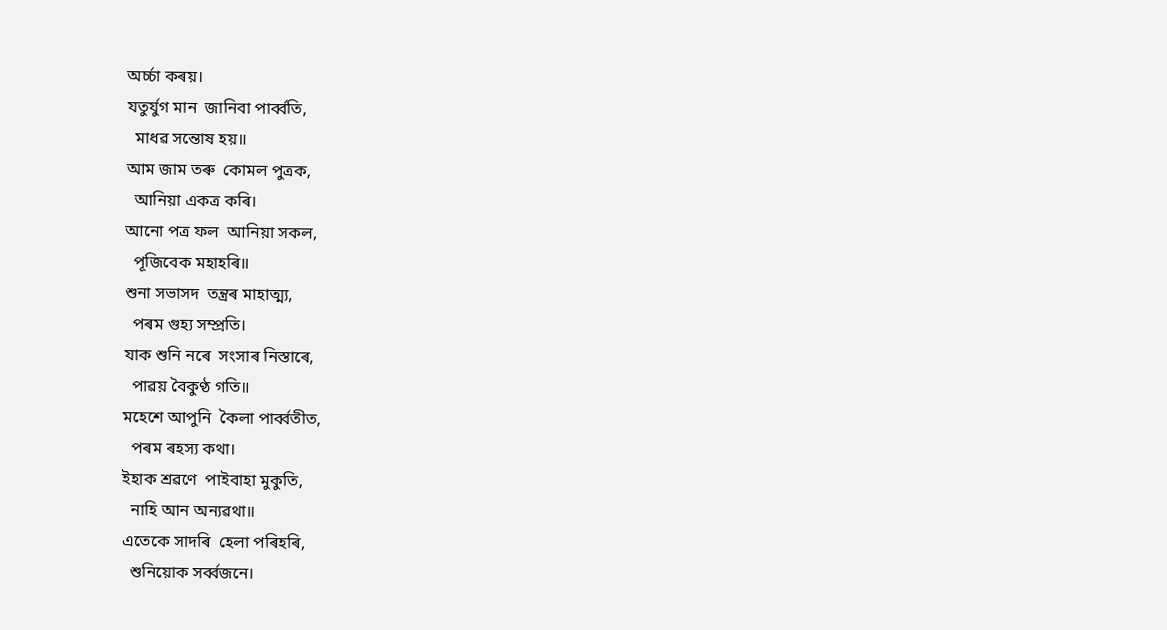অৰ্চ্চা কৰয়।
যতুৰ্যুগ মান  জানিবা পাৰ্ব্বতি,
  মাধৱ সন্তোষ হয়॥
আম জাম তৰু  কোমল পুত্ৰক,
  আনিয়া একত্ৰ কৰি।
আনো পত্ৰ ফল  আনিয়া সকল,
  পূজিবেক মহাহৰি॥
শুনা সভাসদ  তন্ত্ৰৰ মাহাত্ম্য,
  পৰম গুহ্য সম্প্ৰতি।
যাক শুনি নৰে  সংসাৰ নিস্তাৰে,
  পাৱয় বৈকুণ্ঠ গতি॥
মহেশে আপুনি  কৈলা পাৰ্ব্বতীত,
  পৰম ৰহস্য কথা।
ইহাক শ্ৰৱণে  পাইবাহা মুকুতি,
  নাহি আন অন্যৱথা॥
এতেকে সাদৰি  হেলা পৰিহৰি,
  শুনিয়োক সৰ্ব্বজনে।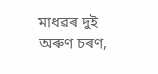মাধৱৰ দুই   অৰুণ চৰণ,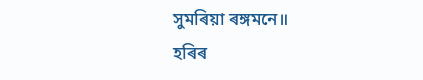সুমৰিয়া ৰঙ্গমনে॥
হৰিৰ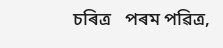চৰিত্ৰ   পৰম পৱিত্ৰ,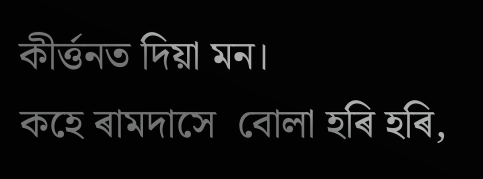কীৰ্ত্তনত দিয়া মন।
কহে ৰামদাসে  বোলা হৰি হৰি,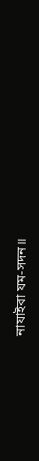নাযাইবা যম-সদন॥